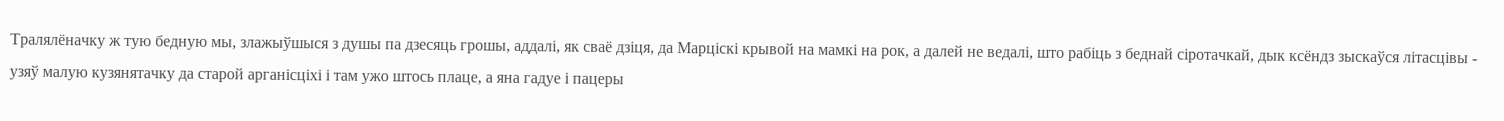Тралялёначку ж тую бедную мы, злажыўшыся з душы па дзесяць грошы, аддалі, як сваё дзіця, да Марціскі крывой на мамкі на рок, а далей не ведалі, што рабіць з беднай сіротачкай, дык ксёндз зыскаўся літасцівы - узяў малую кузянятачку да старой арганісціхі і там ужо штось плаце, а яна гадуе і пацеры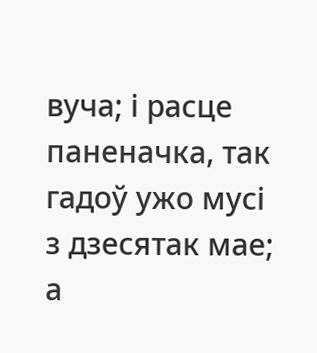вуча; і расце паненачка, так гадоў ужо мусі з дзесятак мае; а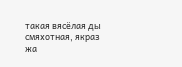такая вясёлая ды смяхотная, якраз жа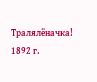Тралялёначка!
1892 г.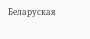Беларуская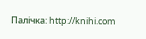Палічка: http://knihi.com